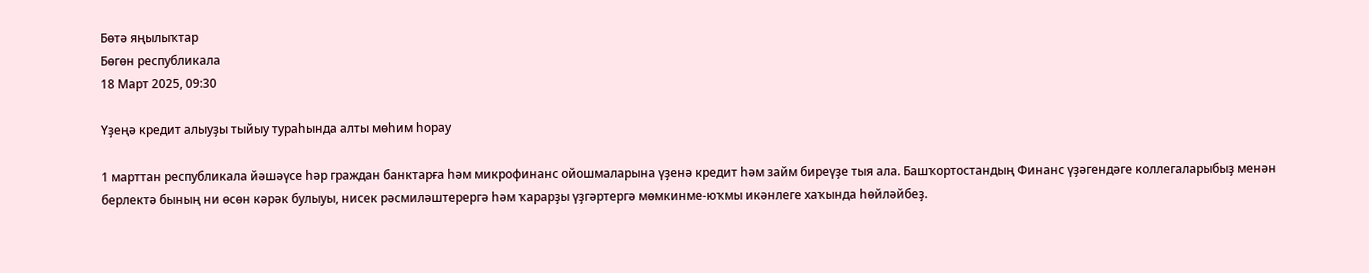Бөтә яңылыҡтар
Бөгөн республикала
18 Март 2025, 09:30

Үҙеңә кредит алыуҙы тыйыу тураһында алты мөһим һорау

1 марттан республикала йәшәүсе һәр граждан банктарға һәм микрофинанс ойошмаларына үҙенә кредит һәм займ биреүҙе тыя ала. Башҡортостандың Финанс үҙәгендәге коллегаларыбыҙ менән берлектә бының ни өсөн кәрәк булыуы, нисек рәсмиләштерергә һәм ҡарарҙы үҙгәртергә мөмкинме-юҡмы икәнлеге хаҡында һөйләйбеҙ.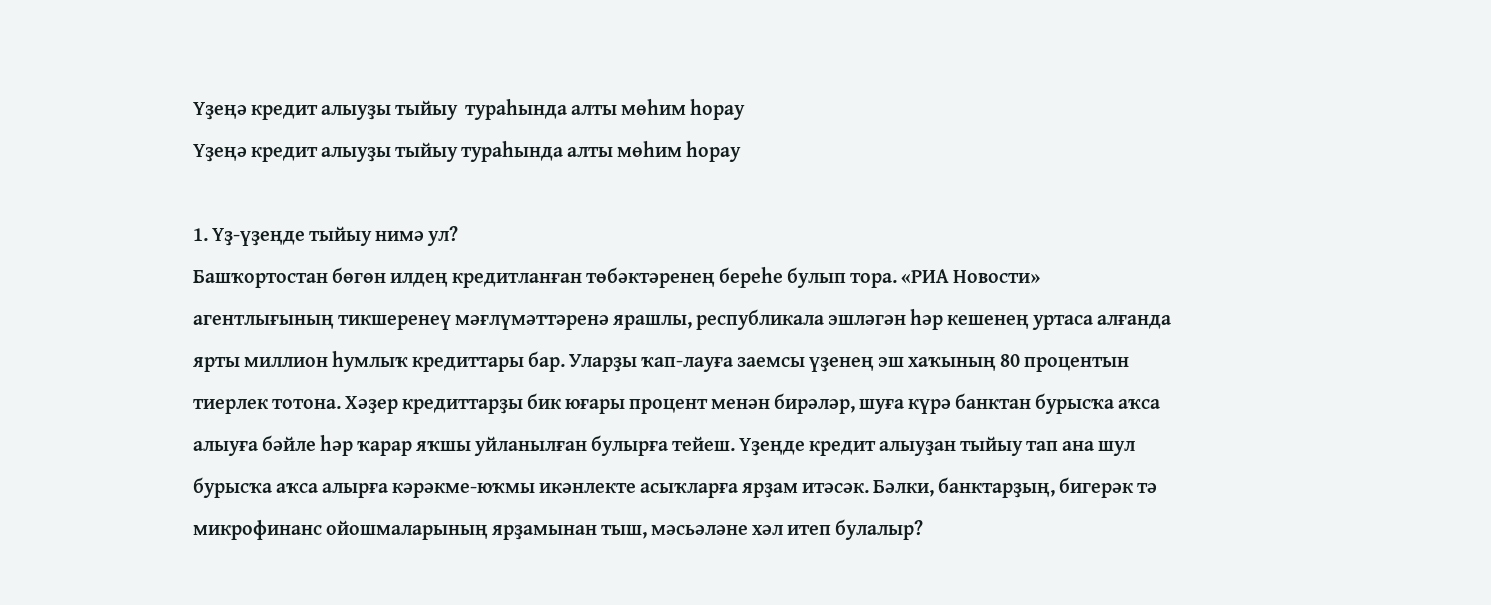Үҙеңә кредит алыуҙы тыйыу  тураһында алты мөһим һорау
Үҙеңә кредит алыуҙы тыйыу тураһында алты мөһим һорау

1. Үҙ-үҙеңде тыйыу нимә ул?
Башҡортостан бөгөн илдең кредитланған төбәктәренең береһе булып тора. «РИА Новости» агентлығының тикшеренеү мәғлүмәттәренә ярашлы, республикала эшләгән һәр кешенең уртаса алғанда ярты миллион һумлыҡ кредиттары бар. Уларҙы ҡап-лауға заемсы үҙенең эш хаҡының 80 процентын тиерлек тотона. Хәҙер кредиттарҙы бик юғары процент менән бирәләр, шуға күрә банктан бурысҡа аҡса алыуға бәйле һәр ҡарар яҡшы уйланылған булырға тейеш. Үҙеңде кредит алыуҙан тыйыу тап ана шул бурысҡа аҡса алырға кәрәкме-юҡмы икәнлекте асыҡларға ярҙам итәсәк. Бәлки, банктарҙың, бигерәк тә микрофинанс ойошмаларының ярҙамынан тыш, мәсьәләне хәл итеп булалыр?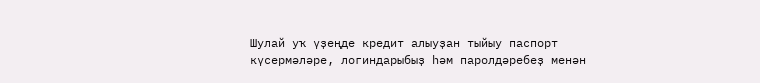Шулай уҡ үҙеңде кредит алыуҙан тыйыу паспорт күсермәләре, логиндарыбыҙ һәм паролдәребеҙ менән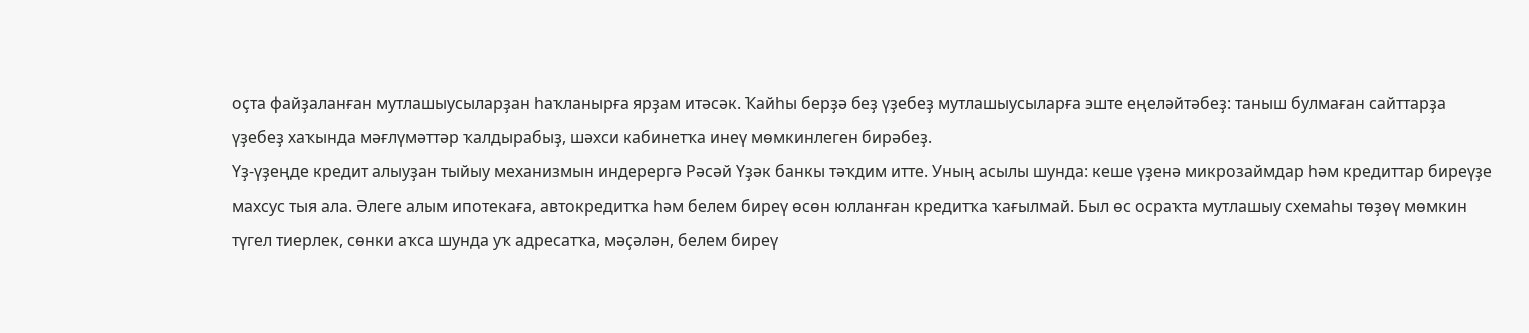оҫта файҙаланған мутлашыусыларҙан һаҡланырға ярҙам итәсәк. Ҡайһы берҙә беҙ үҙебеҙ мутлашыусыларға эште еңеләйтәбеҙ: таныш булмаған сайттарҙа үҙебеҙ хаҡында мәғлүмәттәр ҡалдырабыҙ, шәхси кабинетҡа инеү мөмкинлеген бирәбеҙ.
Үҙ-үҙеңде кредит алыуҙан тыйыу механизмын индерергә Рәсәй Үҙәк банкы тәҡдим итте. Уның асылы шунда: кеше үҙенә микрозаймдар һәм кредиттар биреүҙе махсус тыя ала. Әлеге алым ипотекаға, автокредитҡа һәм белем биреү өсөн юлланған кредитҡа ҡағылмай. Был өс осраҡта мутлашыу схемаһы төҙөү мөмкин түгел тиерлек, сөнки аҡса шунда уҡ адресатҡа, мәҫәлән, белем биреү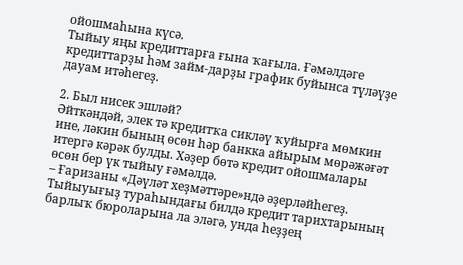ойошмаһына күсә.
Тыйыу яңы кредиттарға ғына ҡағыла. Ғәмәлдәге кредиттарҙы һәм займ-дарҙы график буйынса түләүҙе дауам итәһегеҙ.

2. Был нисек эшләй?
Әйткәндәй, элек тә кредитҡа сикләү ҡуйырға мөмкин ине, ләкин бының өсөн һәр банкка айырым мөрәжәғәт итергә кәрәк булды. Хәҙер бөтә кредит ойошмалары өсөн бер үк тыйыу ғәмәлдә.
– Ғаризаны «Дәүләт хеҙмәттәре»ндә әҙерләйһегеҙ. Тыйыуығыҙ тураһындағы билдә кредит тарихтарының барлыҡ бюроларына ла эләгә, унда һеҙҙең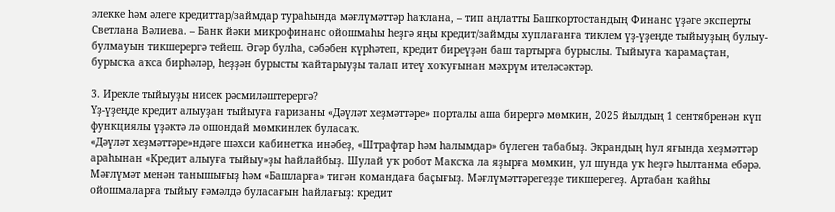элекке һәм әлеге кредиттар/займдар тураһында мәғлүмәттәр һаҡлана, – тип аңлатты Башҡортостандың Финанс үҙәге эксперты Светлана Вәлиева. – Банк йәки микрофинанс ойошмаһы һеҙгә яңы кредит/займды хуплағанға тиклем үҙ-үҙеңде тыйыуҙың булыу-булмауын тикшерергә тейеш. Әгәр булһа, сәбәбен күрһәтеп, кредит биреүҙән баш тартырға бурыслы. Тыйыуға ҡарамаҫтан, бурысҡа аҡса бирһәләр, һеҙҙән бурысты ҡайтарыуҙы талап итеү хоҡуғынан мәхрүм ителәсәктәр.

3. Ирекле тыйыуҙы нисек рәсмиләштерергә?
Үҙ-үҙеңде кредит алыуҙан тыйыуға ғаризаны «Дәүләт хеҙмәттәре» порталы аша бирергә мөмкин, 2025 йылдың 1 сентябренән күп функциялы үҙәктә лә ошондай мөмкинлек буласаҡ.
«Дәүләт хеҙмәттәре»ндәге шәхси кабинетҡа инәбеҙ, «Штрафтар һәм һалымдар» бүлеген табабыҙ. Экрандың һул яғында хеҙмәттәр араһынан «Кредит алыуға тыйыу»ҙы һайлайбыҙ. Шулай уҡ робот Максҡа ла яҙырға мөмкин, ул шунда уҡ һеҙгә һылтанма ебәрә. Мәғлүмәт менән танышығыҙ һәм «Башларға» тигән командаға баҫығыҙ. Мәғлүмәттәрегеҙҙе тикшерегеҙ. Артабан ҡайһы ойошмаларға тыйыу ғәмәлдә буласағын һайлағыҙ: кредит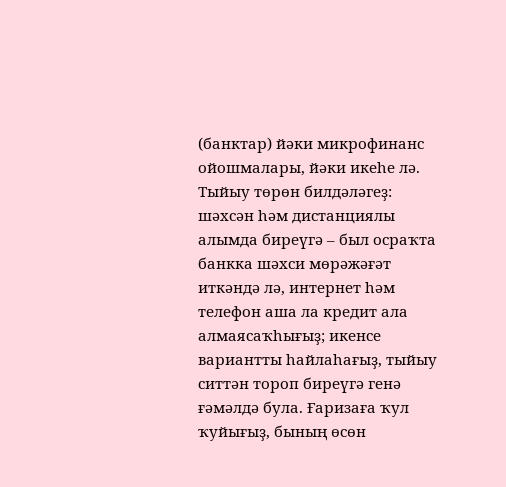(банктар) йәки микрофинанс ойошмалары, йәки икеһе лә. Тыйыу төрөн билдәләгеҙ: шәхсән һәм дистанциялы алымда биреүгә – был осраҡта банкка шәхси мөрәжәғәт иткәндә лә, интернет һәм телефон аша ла кредит ала алмаясаҡһығыҙ; икенсе вариантты һайлаһағыҙ, тыйыу ситтән тороп биреүгә генә ғәмәлдә була. Ғаризаға ҡул ҡуйығыҙ, бының өсөн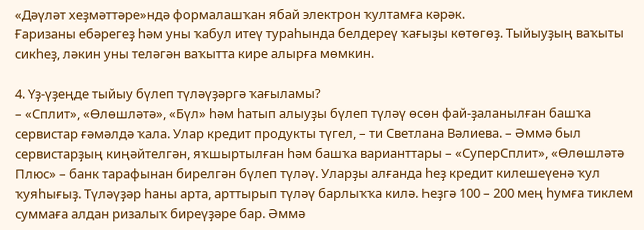«Дәүләт хеҙмәттәре»ндә формалашҡан ябай электрон ҡултамға кәрәк.
Ғаризаны ебәрегеҙ һәм уны ҡабул итеү тураһында белдереү ҡағыҙы көтөгөҙ. Тыйыуҙың ваҡыты сикһеҙ, ләкин уны теләгән ваҡытта кире алырға мөмкин.

4. Үҙ-үҙеңде тыйыу бүлеп түләүҙәргә ҡағыламы?
– «Сплит», «Өлөшләтә», «Бүл» һәм һатып алыуҙы бүлеп түләү өсөн фай-ҙаланылған башҡа сервистар ғәмәлдә ҡала. Улар кредит продукты түгел, – ти Светлана Вәлиева. – Әммә был сервистарҙың киңәйтелгән, яҡшыртылған һәм башҡа варианттары – «СуперСплит», «Өлөшләтә Плюс» – банк тарафынан бирелгән бүлеп түләү. Уларҙы алғанда һеҙ кредит килешеүенә ҡул ҡуяһығыҙ. Түләүҙәр һаны арта, арттырып түләү барлыҡҡа килә. Һеҙгә 100 – 200 мең һумға тиклем суммаға алдан ризалыҡ биреүҙәре бар. Әммә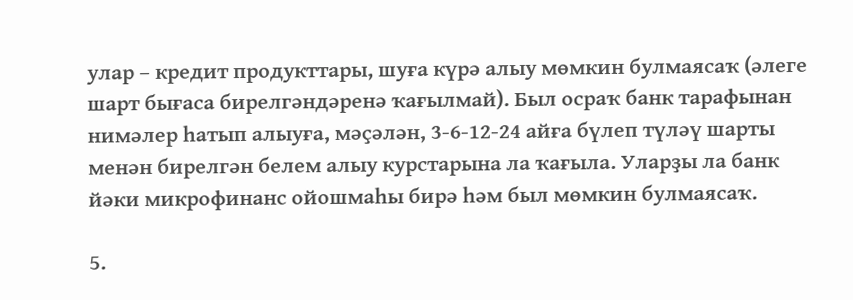улар – кредит продукттары, шуға күрә алыу мөмкин булмаясаҡ (әлеге шарт бығаса бирелгәндәренә ҡағылмай). Был осраҡ банк тарафынан нимәлер һатып алыуға, мәҫәлән, 3-6-12-24 айға бүлеп түләү шарты менән бирелгән белем алыу курстарына ла ҡағыла. Уларҙы ла банк йәки микрофинанс ойошмаһы бирә һәм был мөмкин булмаясаҡ.

5.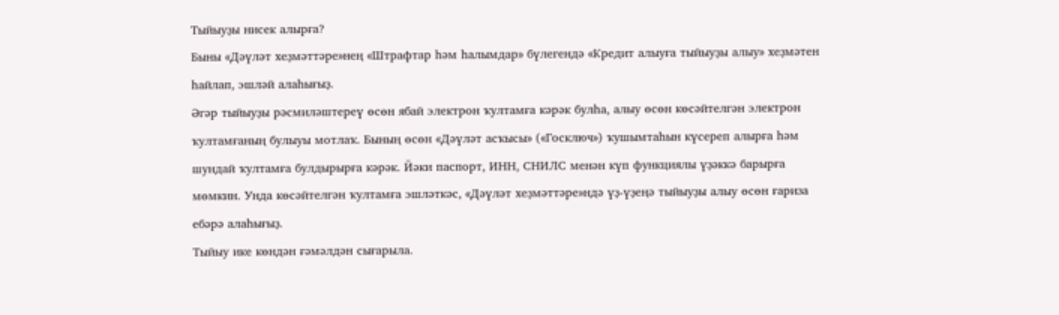Тыйыуҙы нисек алырға?
Быны «Дәүләт хеҙмәттәре»нең «Штрафтар һәм һалымдар» бүлегендә «Кредит алыуға тыйыуҙы алыу» хеҙмәтен һайлап, эшләй алаһығыҙ.
Әгәр тыйыуҙы рәсмиләштереү өсөн ябай электрон ҡултамға кәрәк булһа, алыу өсөн көсәйтелгән электрон ҡултамғаның булыуы мотлаҡ. Бының өсөн «Дәүләт асҡысы» («Госключ») ҡушымтаһын күсереп алырға һәм шундай ҡултамға булдырырға кәрәк. Йәки паспорт, ИНН, СНИЛС менән күп функциялы үҙәккә барырға мөмкин. Унда көсәйтелгән ҡултамға эшләткәс, «Дәүләт хеҙмәттәре»ндә үҙ-үҙеңә тыйыуҙы алыу өсөн ғариза ебәрә алаһығыҙ.
Тыйыу ике көндән ғәмәлдән сығарыла.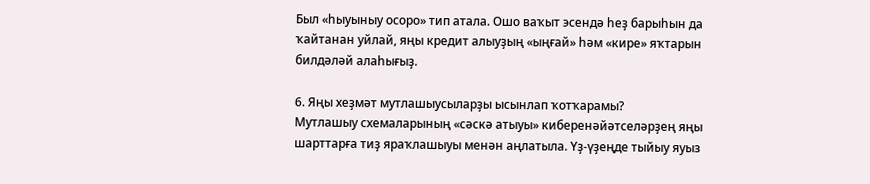Был «һыуыныу осоро» тип атала. Ошо ваҡыт эсендә һеҙ барыһын да ҡайтанан уйлай, яңы кредит алыуҙың «ыңғай» һәм «кире» яҡтарын билдәләй алаһығыҙ.

6. Яңы хеҙмәт мутлашыусыларҙы ысынлап ҡотҡарамы?
Мутлашыу схемаларының «сәскә атыуы» киберенәйәтселәрҙең яңы шарттарға тиҙ яраҡлашыуы менән аңлатыла. Үҙ-үҙеңде тыйыу яуыз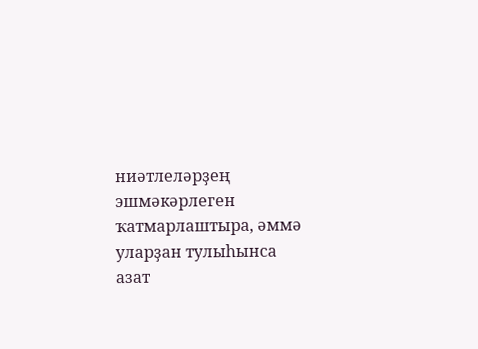ниәтлеләрҙең эшмәкәрлеген ҡатмарлаштыра, әммә уларҙан тулыһынса азат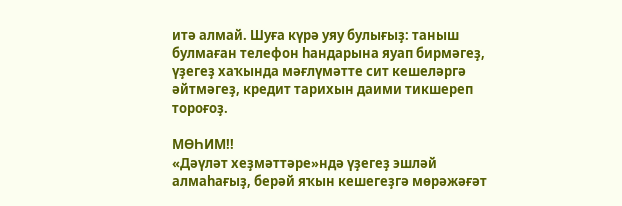итә алмай. Шуға күрә уяу булығыҙ: таныш булмаған телефон һандарына яуап бирмәгеҙ, үҙегеҙ хаҡында мәғлүмәтте сит кешеләргә әйтмәгеҙ, кредит тарихын даими тикшереп тороғоҙ.

МӨҺИМ!!
«Дәүләт хеҙмәттәре»ндә үҙегеҙ эшләй алмаһағыҙ, берәй яҡын кешегеҙгә мөрәжәғәт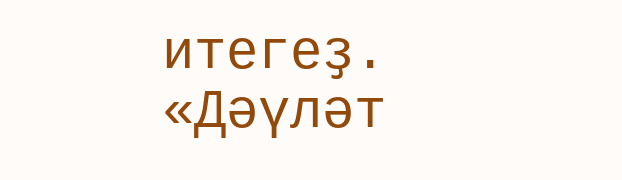итегеҙ. «Дәүләт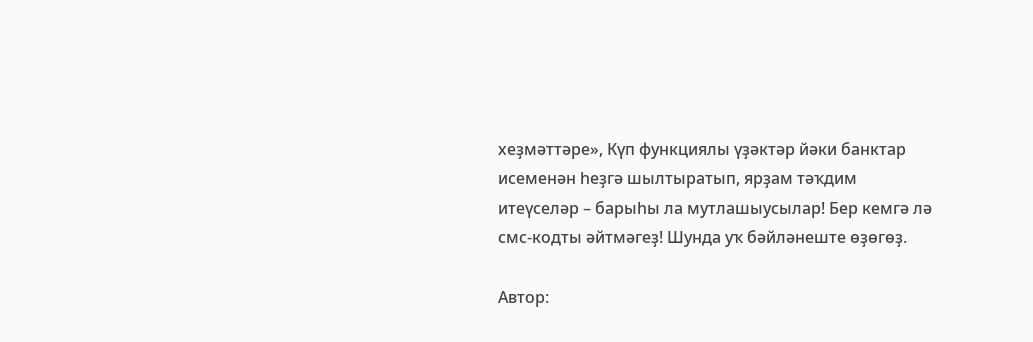хеҙмәттәре», Күп функциялы үҙәктәр йәки банктар исеменән һеҙгә шылтыратып, ярҙам тәҡдим итеүселәр – барыһы ла мутлашыусылар! Бер кемгә лә смс-кодты әйтмәгеҙ! Шунда уҡ бәйләнеште өҙөгөҙ.

Автор: